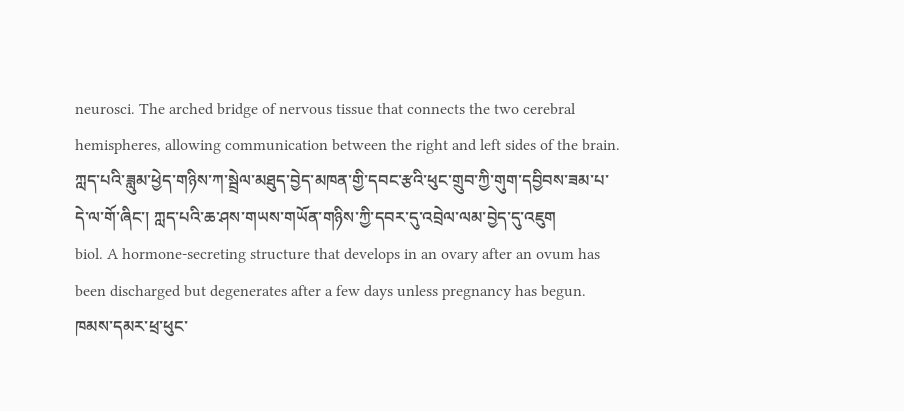neurosci. The arched bridge of nervous tissue that connects the two cerebral hemispheres, allowing communication between the right and left sides of the brain. ཀླད་པའི་ཟླུམ་ཕྱེད་གཉིས་ཀ་སྦྲེལ་མཐུད་བྱེད་མཁན་གྱི་དབང་རྩའི་ཕུང་གྲུབ་ཀྱི་གུག་དབྱིབས་ཟམ་པ་དེ་ལ་གོ་ཞིང་། ཀླད་པའི་ཆ་ཤས་གཡས་གཡོན་གཉིས་ཀྱི་དབར་དུ་འབྲེལ་ལམ་བྱེད་དུ་འཇུག
biol. A hormone-secreting structure that develops in an ovary after an ovum has been discharged but degenerates after a few days unless pregnancy has begun. ཁམས་དམར་ཕྲ་ཕུང་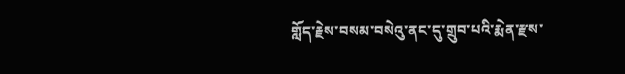གློད་རྗེས་བསམ་བསེའུ་ནང་དུ་གྲུབ་པའི་རྨེན་རྫས་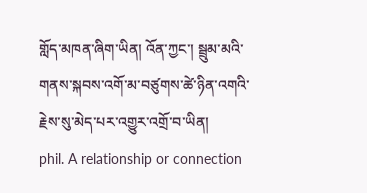གློད་མཁན་ཞིག་ཡིན། འོན་ཀྱང་། སྦྲུམ་མའི་གནས་སྐབས་འགོ་མ་བཙུགས་ཚེ་ཉིན་འགའི་རྗེས་སུ་མེད་པར་འགྱུར་འགྲོ་བ་ཡིན།
phil. A relationship or connection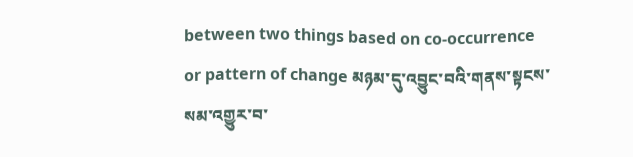between two things based on co-occurrence or pattern of change མཉམ་དུ་འབྱུང་བའི་གནས་སྟངས་སམ་འགྱུར་བ་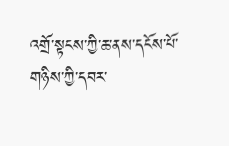འགྲོ་སྟངས་ཀྱི་ཆ་ནས་དངོས་པོ་གཉིས་ཀྱི་དབར་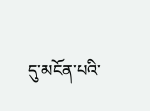དུ་མངོན་པའི་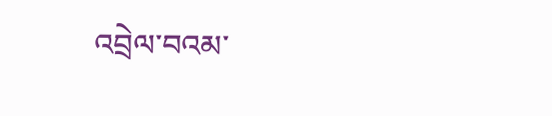འབྲེལ་བའམ་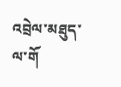འབྲེལ་མཐུད་ལ་གོ